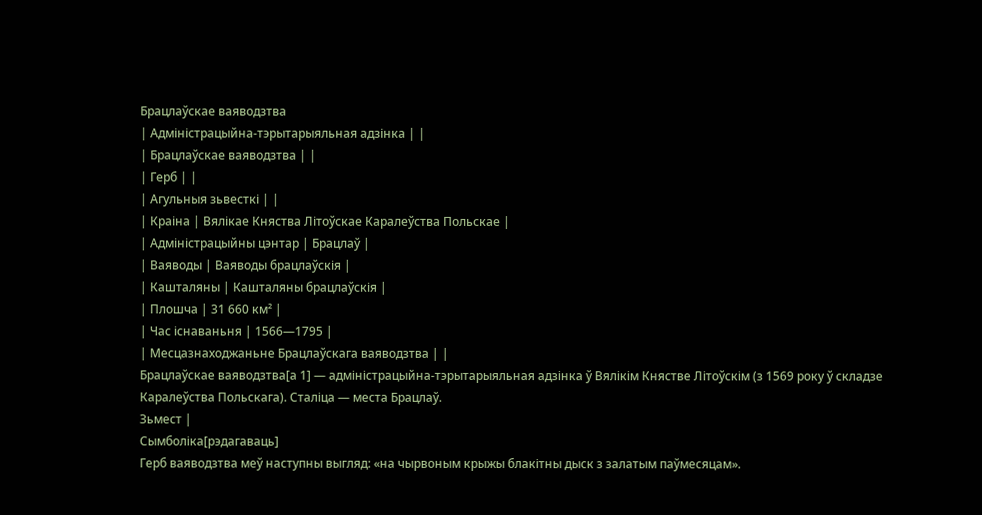Брацлаўскае ваяводзтва
| Адміністрацыйна-тэрытарыяльная адзінка | |
| Брацлаўскае ваяводзтва | |
| Герб | |
| Агульныя зьвесткі | |
| Краіна | Вялікае Княства Літоўскае Каралеўства Польскае |
| Адміністрацыйны цэнтар | Брацлаў |
| Ваяводы | Ваяводы брацлаўскія |
| Кашталяны | Кашталяны брацлаўскія |
| Плошча | 31 660 км² |
| Час існаваньня | 1566—1795 |
| Месцазнаходжаньне Брацлаўскага ваяводзтва | |
Брацлаўскае ваяводзтва[а 1] — адміністрацыйна-тэрытарыяльная адзінка ў Вялікім Княстве Літоўскім (з 1569 року ў складзе Каралеўства Польскага). Сталіца — места Брацлаў.
Зьмест |
Сымболіка[рэдагаваць]
Герб ваяводзтва меў наступны выгляд: «на чырвоным крыжы блакітны дыск з залатым паўмесяцам».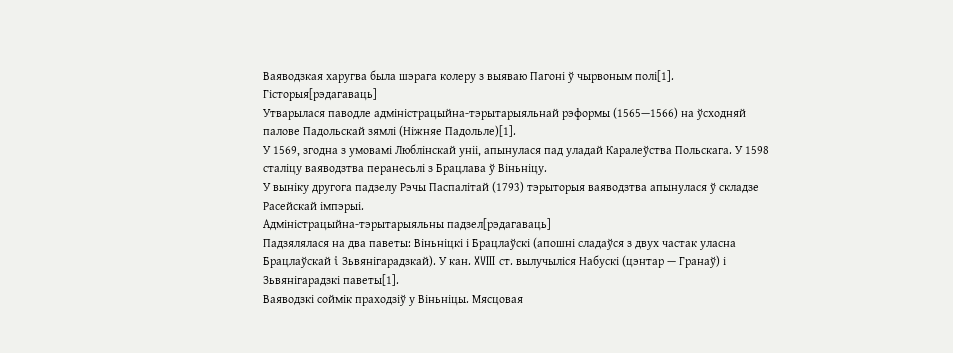Ваяводзкая харугва была шэрага колеру з выяваю Пагоні ў чырвоным полі[1].
Гісторыя[рэдагаваць]
Утварылася паводле адміністрацыйна-тэрытарыяльнай рэформы (1565—1566) на ўсходняй палове Падольскай зямлі (Ніжняе Падольле)[1].
У 1569, згодна з умовамі Люблінскай уніі, апынулася пад уладай Каралеўства Польскага. У 1598 сталіцу ваяводзтва перанесьлі з Брацлава ў Віньніцу.
У выніку другога падзелу Рэчы Паспалітай (1793) тэрыторыя ваяводзтва апынулася ў складзе Расейскай імпэрыі.
Адміністрацыйна-тэрытарыяльны падзел[рэдагаваць]
Падзялялася на два паветы: Віньніцкі і Брацлаўскі (апошні сладаўся з двух частак уласна Брацлаўскай i Зьвянігарадзкай). У кан. XVIII ст. вылучыліся Набускі (цэнтар — Гранаў) і Зьвянігарадзкі паветы[1].
Ваяводзкі соймік праходзіў у Віньніцы. Мясцовая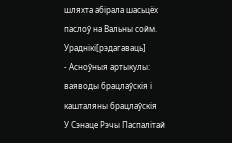шляхта абірала шасьцёх паслоў на Вальны сойм.
Ураднікі[рэдагаваць]
- Асноўныя артыкулы: ваяводы брацлаўскія і кашталяны брацлаўскія
У Сэнаце Рэчы Паспалітай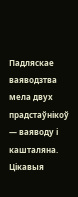Падляскае ваяводзтва мела двух прадстаўнікоў — ваяводу і кашталяна.
Цікавыя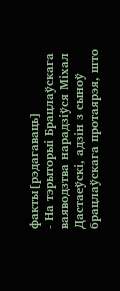факты[рэдагаваць]
- На тэрыторыі Брацлаўскага ваяводзтва нарадзіўся Міхал Дастаеўскі, адзін з сыноў брацлаўскага протаярэя, што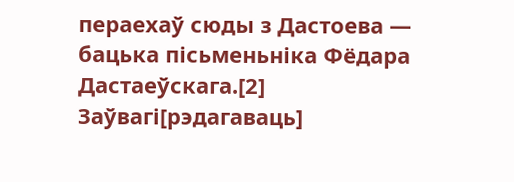пераехаў сюды з Дастоева — бацька пісьменьніка Фёдара Дастаеўскага.[2]
Заўвагі[рэдагаваць]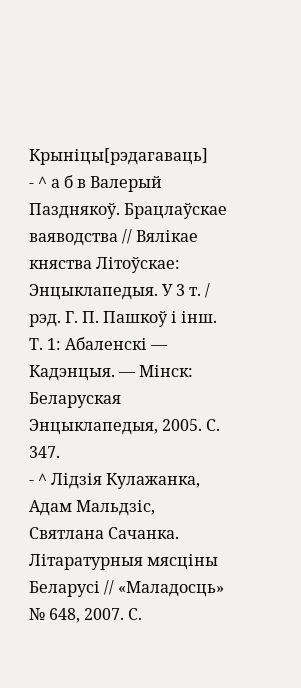Крыніцы[рэдагаваць]
- ^ а б в Валерый Пазднякоў. Брацлаўскае ваяводства // Вялікае княства Літоўскае: Энцыклапедыя. У 3 т. / рэд. Г. П. Пашкоў і інш. Т. 1: Абаленскі — Кадэнцыя. — Мінск: Беларуская Энцыклапедыя, 2005. С. 347.
- ^ Лідзія Кулажанка, Адам Мальдзіс, Святлана Сачанка. Літаратурныя мясціны Беларусі // «Маладосць» № 648, 2007. С.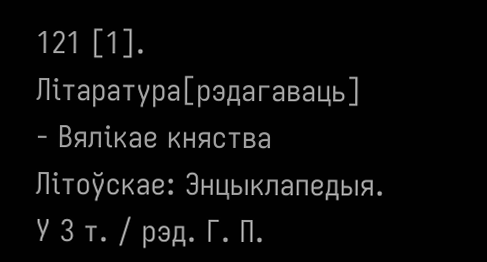121 [1].
Літаратура[рэдагаваць]
- Вялікае княства Літоўскае: Энцыклапедыя. У 3 т. / рэд. Г. П.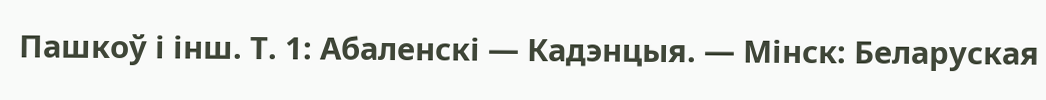Пашкоў і інш. Т. 1: Абаленскі — Кадэнцыя. — Мінск: Беларуская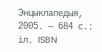Энцыклапедыя, 2005. — 684 с.: іл. ISBN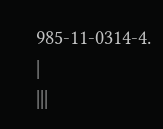985-11-0314-4.
|
|||